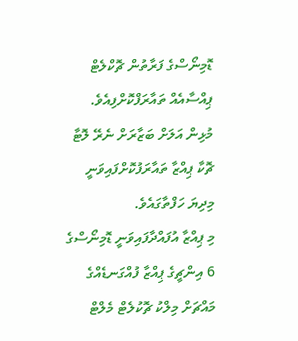ޑޮމިނޯސްގެ ފަރާތުން ޗޮކްލެޓް ޕިއްސާއެއް ތައާރަފްކޮށްފިއެވެ.
މުޅިން އަލަށް ބަޒާރަށް ނެރޭ ލޮޓާ ޗޮކާ ޕިއްޒާ ތައާރަފުކޮށްފައިވަނީ މިދިޔަ ހަފްތާގައެވެ.
މި ޕިއްޒާ އުފައްދާފައިވަނީ ޑޮމިނޯސްގެ 6 އިންޗީގެ ޕިއްޒާ ފުއްގަނޑެއްގެ މައްޗަށް މިލްކު ޗޮކުލެޓް މެލްޓް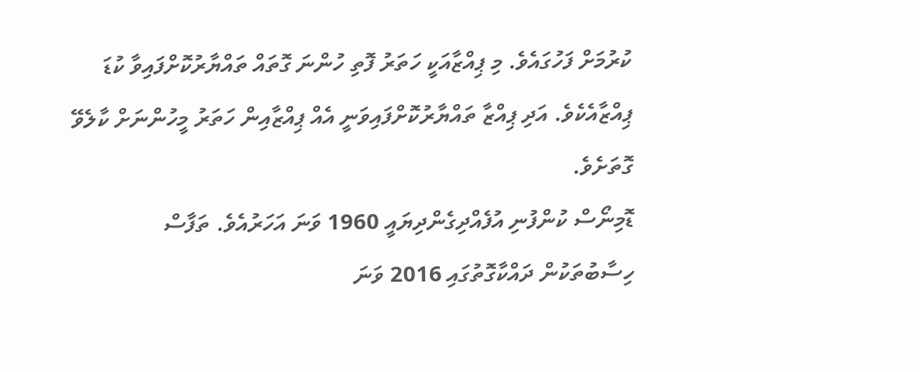ކުރުމަށް ފަހުގައެވެ. މި ޕިއްޒާއަކީ ހަތަރު ފޮތި ހުންނަ ގޮތައް ތައްޔާރުކޮށްފައިވާ ކުޑަ ޕިއްޒާއެކެވެ. އަދި ޕިއްޒާ ތައްޔާރުކޮށްފައިވަނީ އެއް ޕިއްޒާއިން ހަތަރު މީހުންނަށް ކާލެވޭ ގޮތަށެވެ.
ޑޮމިނޯސް ކުންފުނި އުފެއްދިގެންދިޔައީ 1960 ވަނަ އަހަރުއެވެ. ތަފާސް ހިސާބުތަކުން ދައްކާގޮތުގައި 2016 ވަނަ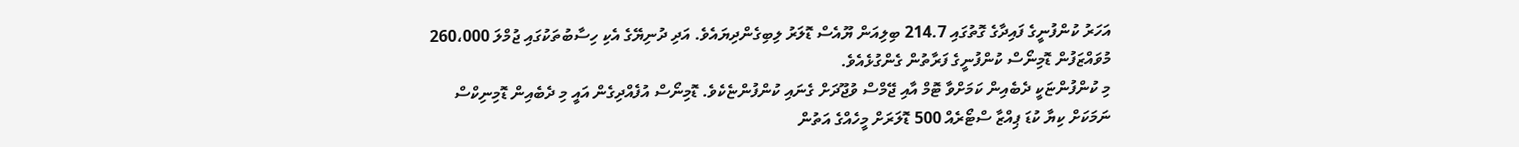އަހަރު ކުންފުނީގެ ފައިދާގެ ގޮތުގައި 214.7 ބިލިއަން ޔޫއެސް ޑޮލަރު ލިބިގެންދިޔައެވެ. އަދި ދުނިޔޭގެ އެކި ހިސާބުތަކުގައި ޖުމްލަ 260،000 މުވައްޒަފުން ޑޮމިނޯސް ކުންފުނީގެ ފަރާތުން ގެންގުޅެއެވެ.
މި ކުންފުންޏަކީ ދެބެއިން ކަމަށްވާ ޓޮމް އާއި ޖޭމްސް ވުޖޫދަށް ގެނައި ކުންފުންޏެކެވެ. ޑޮމިނޯސް އުފެއްދިގެން އައީ މި ދެބެއިން ޑޮމިނިކްސް ނަމަކަށް ކިޔާ ކުޑަ ޕިއްޒާ ސްޓޯރެއް 500 ޑޮލަރަށް މީހެއްގެ އަތުން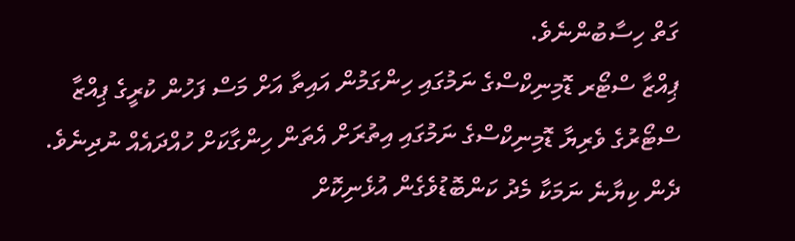ގަތް ހިސާބުންނެވެ.
ޕިއްޒާ ސްޓޯރ ޑޮމިނިކްސްގެ ނަމުގައި ހިންގަމުން އައިތާ އަށް މަސް ފަހުން ކުރީގެ ޕިއްޒާ ސްޓޯރުގެ ވެރިޔާ ޑޮމިނިކްސްގެ ނަމުގައި އިތުރަށް އެތަން ހިންގާކަށް ހުއްދައެއް ނުދިނެވެ. ދެން ކިޔާނެ ނަމަކާ މެދު ކަންބޮޑުވެގެން އުޅެނިކޮށް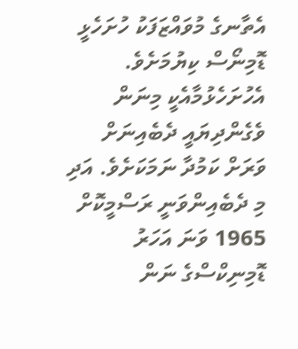އެތާނގެ މުވައްޒަފަކު ހުށަހެޅީ ޑޮމިނޯސް ކިޔުމަށެވެ. އެހުށަހެޅުމާއެކީ މިނަން ވެގެންދިޔައީ ދެބެއިނަށް ވަރަށް ކަމުދާ ނަމަކަށެވެ. އަދި މި ދެބެއިންވަނީ ރަސްމީކޮށް 1965 ވަނަ އަހަރު ޑޮމިނިކްސްގެ ނަން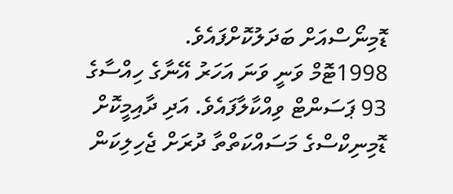ޑޮމިނޯސްއަށް ބަދަލުކޮށްފައެވެ.
1998ޓޮމް ވަނީ ވަނަ އަހަރު އޭނާގެ ހިއްސާގެ 93 ޕަސަންޓް ވިއްކާލާފައެވެ. އަދި ދާއިމީކޮށް ޑޮމިނިކްސްގެ މަސައްކަތްތާ ދުރަށް ޖެހިލިކަން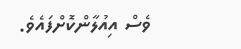ވެސް އިއުލާންކޮށްފައެވެ.